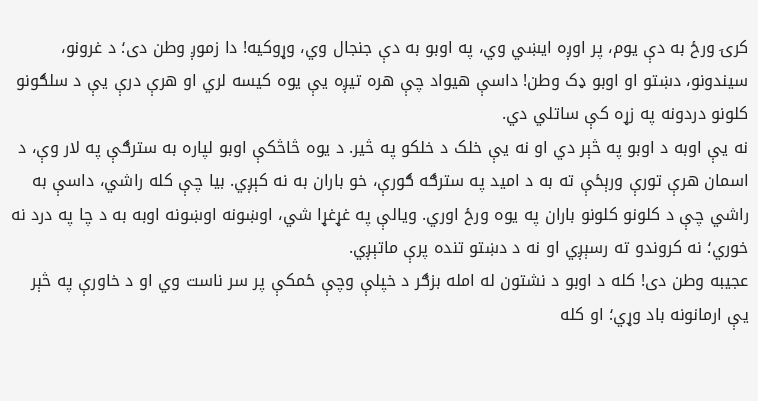کرۍ ورځ به دې یوم، پر اوږه ایښي وي، په اوبو به دې جنجال وي، وړوکیه! دا زموږ وطن دی؛ د غرونو، سیندونو، دښتو او اوبو ډک وطن! داسې هیواد چې هره تیږه یې یوه کیسه لري او هرې درې یې د سلګونو کلونو دردونه په زړه کې ساتلي دي.
نه یې اوبه د اوبو په څېر دي او نه یې خلک د خلکو په څیر. د یوه څاڅکې اوبو لپاره به سترګې په لار وې، د اسمان هرې تورې ورېځې ته به د امید په سترګه ګورې، خو باران به نه کېږي. بیا چې کله راشي، داسې به راشي چې د کلونو کلونو باران په یوه ورځ اوري. ویالې په غړغړا شي، اوښونه اوښونه اوبه به د چا په درد نه خوري؛ نه کروندو ته رسېږي او نه د دښتو تنده پرې ماتېږي.
عجیبه وطن دی! کله د اوبو د نشتون له امله بزګر د خپلې وچې ځمکې پر سر ناست وي او د خاورې په څېر یې ارمانونه باد وړي؛ او کله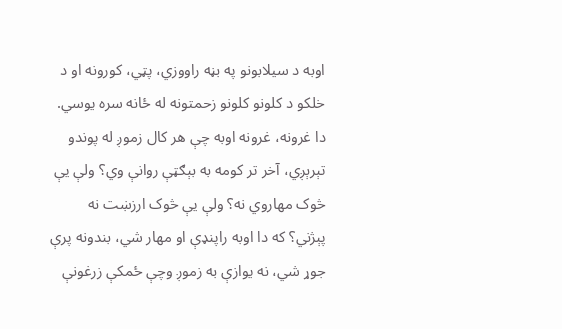اوبه د سیلابونو په بڼه راووزي، پټي، کورونه او د خلکو د کلونو کلونو زحمتونه له ځانه سره یوسي.
دا غرونه، غرونه اوبه چې هر کال زموږ له پوندو تېرېږي، آخر تر کومه به بېګټې روانې وي؟ ولې یې څوک مهاروي نه؟ ولې یې څوک ارزښت نه پېژني؟ که دا اوبه راپنډې او مهار شي، بندونه پرې جوړ شي، نه یوازې به زموږ وچې ځمکې زرغونې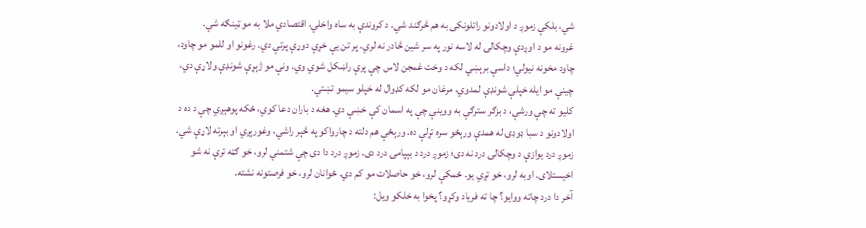شي، بلکې زموږ د اولادونو راتلونکی به هم څرګند شي. د کروندې به ساه واخلي، اقتصادي ملا به مو ټینګه شي.
غرونه مو د اوږدې وچکالۍ له لاسه نور په سر شین څادر نه لري. پر تن یې خړې دوړې پرتې دي. رغونو او للمو مو چاود، چاود مخونه نیولي؛ داسې برېښي لکه د وخت غمجن لاس چې پرې راښکل شوي وي. ونې مو ژېړې شونډې ولاړې دي، چینې مو ایله خپلې شونډې لمدوي، مرغان مو لکه کډوال له خپلو سیمو تښتي.
کلیو ته چې ورشې، د بزګر سترګې به ووینې چې په اسمان کې خښې دي. هغه د باران دعا کوي، ځکه پوهېږي چې د ده د اولادونو د سبا ډوډۍ له همدې ورېځو سره تړلې ده. ورېځې هم دلته د چارواکو په څېر راشي، وغورېږي او بېرته لاړې شي.
زموږ درد یوازې د وچکالۍ درد نه دی؛ زموږ درد د بېپامۍ درد دی. زموږ درد دا دی چې شتمني لرو، خو ګټه ترې نه شو اخیستلای. اوبه لرو، خو تږي یو. ځمکې لرو، خو حاصلات مو کم دي. ځوانان لرو، خو فرصتونه نشته.
آخر دا درد چاته ووایو؟ چا ته فریاد وکړو؟ پخوا به خلکو ویل: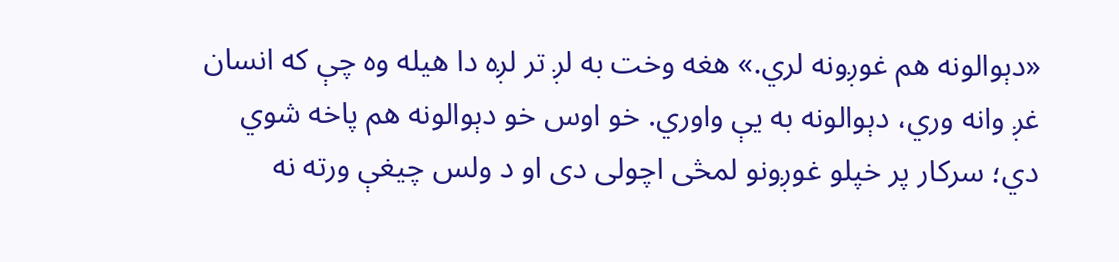«دېوالونه هم غوږونه لري.» هغه وخت به لږ تر لږه دا هیله وه چې که انسان غږ وانه وري، دېوالونه به یې واوري. خو اوس خو دېوالونه هم پاخه شوي دي؛ سرکار پر خپلو غوږونو لمڅی اچولی دی او د ولس چیغې ورته نه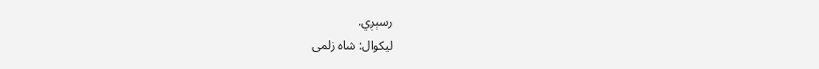رسېږي.
لیکوال: شاه زلمی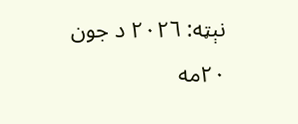نېټه: ٢٠٢٦ د جون ٢٠مه